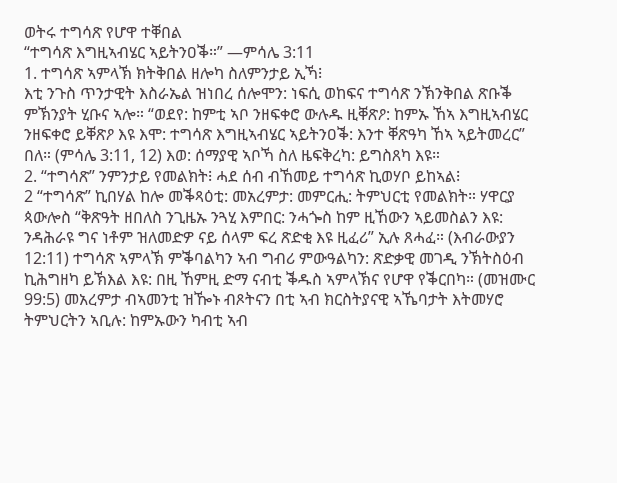ወትሩ ተግሳጽ የሆዋ ተቐበል
“ተግሳጽ እግዚኣብሄር ኣይትንዐቕ።” —ምሳሌ 3:11
1. ተግሳጽ ኣምላኽ ክትቅበል ዘሎካ ስለምንታይ ኢኻ፧
እቲ ንጉስ ጥንታዊት እስራኤል ዝነበረ ሰሎሞን: ነፍሲ ወከፍና ተግሳጽ ንኽንቅበል ጽቡቕ ምኽንያት ሂቡና ኣሎ። “ወደየ: ከምቲ ኣቦ ንዘፍቀሮ ውሉዱ ዚቐጽዖ: ከምኡ ኸኣ እግዚኣብሄር ንዘፍቀሮ ይቐጽዖ እዩ እሞ: ተግሳጽ እግዚኣብሄር ኣይትንዐቕ: እንተ ቐጽዓካ ኸኣ ኣይትመረር” በለ። (ምሳሌ 3:11, 12) እወ: ሰማያዊ ኣቦኻ ስለ ዜፍቅረካ: ይግስጸካ እዩ።
2. “ተግሳጽ” ንምንታይ የመልክት፧ ሓደ ሰብ ብኸመይ ተግሳጽ ኪወሃቦ ይከኣል፧
2 “ተግሳጽ” ኪበሃል ከሎ መቕጻዕቲ: መአረምታ: መምርሒ: ትምህርቲ የመልክት። ሃዋርያ ጳውሎስ “ቅጽዓት ዘበለስ ንጊዜኡ ንጓሂ እምበር: ንሓጐስ ከም ዚኸውን ኣይመስልን እዩ: ንዳሕራዩ ግና ነቶም ዝለመድዎ ናይ ሰላም ፍረ ጽድቂ እዩ ዚፈሪ” ኢሉ ጸሓፈ። (እብራውያን 12:11) ተግሳጽ ኣምላኽ ምቕባልካን ኣብ ግብሪ ምውዓልካን: ጽድቃዊ መገዲ ንኽትስዕብ ኪሕግዘካ ይኽእል እዩ: በዚ ኸምዚ ድማ ናብቲ ቕዱስ ኣምላኽና የሆዋ የቕርበካ። (መዝሙር 99:5) መአረምታ ብኣመንቲ ዝዀኑ ብጾትናን በቲ ኣብ ክርስትያናዊ ኣኼባታት እትመሃሮ ትምህርትን ኣቢሉ: ከምኡውን ካብቲ ኣብ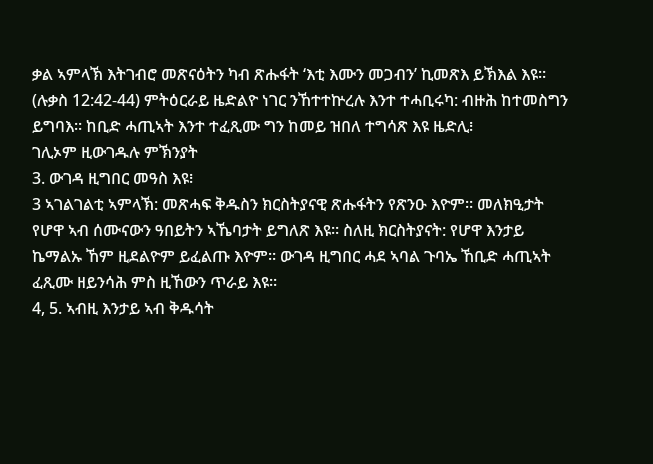ቃል ኣምላኽ እትገብሮ መጽናዕትን ካብ ጽሑፋት ‘እቲ እሙን መጋብን’ ኪመጽእ ይኽእል እዩ። (ሉቃስ 12:42-44) ምትዕርራይ ዜድልዮ ነገር ንኸተተኵረሉ እንተ ተሓቢሩካ: ብዙሕ ከተመስግን ይግባእ። ከቢድ ሓጢኣት እንተ ተፈጺሙ ግን ከመይ ዝበለ ተግሳጽ እዩ ዜድሊ፧
ገሊኦም ዚውገዱሉ ምኽንያት
3. ውገዳ ዚግበር መዓስ እዩ፧
3 ኣገልገልቲ ኣምላኽ: መጽሓፍ ቅዱስን ክርስትያናዊ ጽሑፋትን የጽንዑ እዮም። መለክዒታት የሆዋ ኣብ ሰሙናውን ዓበይትን ኣኼባታት ይግለጽ እዩ። ስለዚ ክርስትያናት: የሆዋ እንታይ ኬማልኡ ኸም ዚደልዮም ይፈልጡ እዮም። ውገዳ ዚግበር ሓደ ኣባል ጉባኤ ኸቢድ ሓጢኣት ፈጺሙ ዘይንሳሕ ምስ ዚኸውን ጥራይ እዩ።
4, 5. ኣብዚ እንታይ ኣብ ቅዱሳት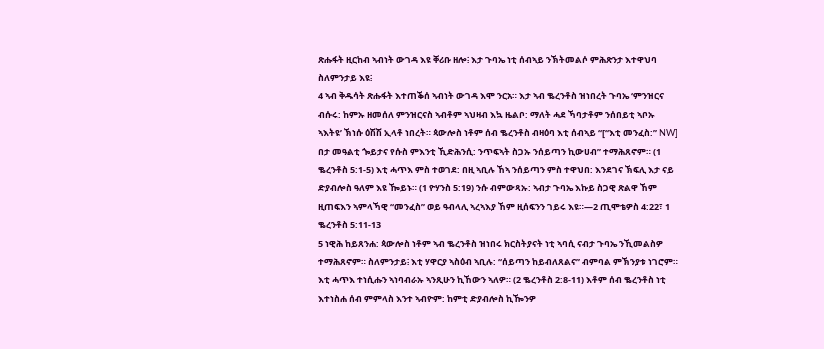ጽሑፋት ዚርከብ ኣብነት ውገዳ እዩ ቐሪቡ ዘሎ፧ እታ ጉባኤ ነቲ ሰብኣይ ንኽትመልሶ ምሕጽንታ እተዋህባ ስለምንታይ እዩ፧
4 ኣብ ቅዱሳት ጽሑፋት እተጠቕሰ ኣብነት ውገዳ እሞ ንርአ። እታ ኣብ ቈረንቶስ ዝነበረት ጉባኤ ‘ምንዝርና ብሱሩ: ከምኡ ዘመሰለ ምንዝርናስ ኣብቶም ኣህዛብ እኳ ዜልቦ: ማለት ሓደ ኻባታቶም ንሰበይቲ ኣቦኡ ኣእትዩ’ ኽነሱ ዕሽሽ ኢላቶ ነበረት። ጳውሎስ ነቶም ሰብ ቈረንቶስ ብዛዕባ እቲ ሰብኣይ “[“እቲ መንፈስ:” NW] በታ መዓልቲ ጐይታና የሱስ ምእንቲ ኺድሕንሲ: ንጥፍኣት ስጋኡ ንሰይጣን ኪውሀብ” ተማሕጸኖም። (1 ቈረንቶስ 5:1-5) እቲ ሓጥእ ምስ ተወገደ: በዚ ኣቢሉ ኸኣ ንሰይጣን ምስ ተዋህበ: እንደገና ኽፍሊ እታ ናይ ድያብሎስ ዓለም እዩ ዀይኑ። (1 ዮሃንስ 5:19) ንሱ ብምውጻኡ: ኣብታ ጉባኤ እኩይ ስጋዊ ጽልዋ ኸም ዚጠፍእን ኣምላኻዊ “መንፈስ” ወይ ዓብላሊ ኣረኣእያ ኸም ዚሰፍንን ገይሩ እዩ።—2 ጢሞቴዎስ 4:22፣ 1 ቈረንቶስ 5:11-13
5 ነዊሕ ከይጸንሐ: ጳውሎስ ነቶም ኣብ ቈረንቶስ ዝነበሩ ክርስትያናት ነቲ ኣባሲ ናብታ ጉባኤ ንኺመልስዎ ተማሕጸኖም። ስለምንታይ፧ እቲ ሃዋርያ ኣስዕብ ኣቢሉ: “ሰይጣን ከይብለጸልና” ብምባል ምኽንያቱ ነገሮም። እቲ ሓጥእ ተነሲሑን ኣነባብራኡ ኣንጺሁን ኪኸውን ኣለዎ። (2 ቈረንቶስ 2:8-11) እቶም ሰብ ቈረንቶስ ነቲ እተነስሐ ሰብ ምምላስ እንተ ኣብዮም: ከምቲ ድያብሎስ ኪዀንዎ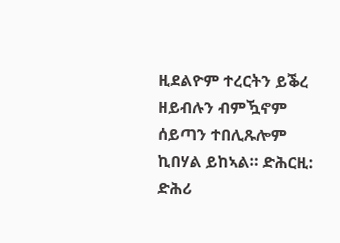ዚደልዮም ተረርትን ይቕረ ዘይብሉን ብምዃኖም ሰይጣን ተበሊጹሎም ኪበሃል ይከኣል። ድሕርዚ: ድሕሪ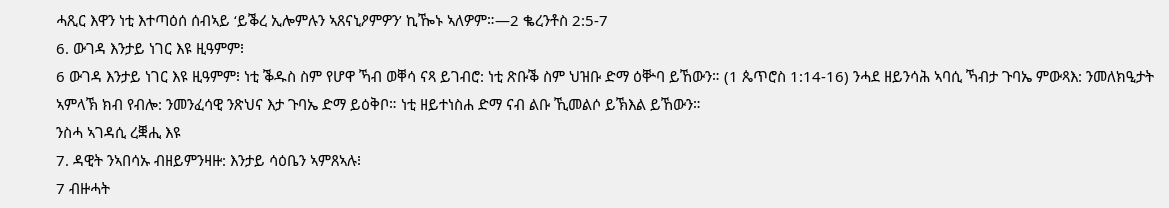ሓጺር እዋን ነቲ እተጣዕሰ ሰብኣይ ‘ይቕረ ኢሎምሉን ኣጸናኒዖምዎን’ ኪዀኑ ኣለዎም።—2 ቈረንቶስ 2:5-7
6. ውገዳ እንታይ ነገር እዩ ዚዓምም፧
6 ውገዳ እንታይ ነገር እዩ ዚዓምም፧ ነቲ ቕዱስ ስም የሆዋ ኻብ ወቐሳ ናጻ ይገብሮ: ነቲ ጽቡቕ ስም ህዝቡ ድማ ዕቝባ ይኸውን። (1 ጴጥሮስ 1:14-16) ንሓደ ዘይንሳሕ ኣባሲ ኻብታ ጉባኤ ምውጻእ: ንመለክዒታት ኣምላኽ ክብ የብሎ: ንመንፈሳዊ ንጽህና እታ ጉባኤ ድማ ይዕቅቦ። ነቲ ዘይተነስሐ ድማ ናብ ልቡ ኺመልሶ ይኽእል ይኸውን።
ንስሓ ኣገዳሲ ረቛሒ እዩ
7. ዳዊት ንኣበሳኡ ብዘይምንዛዙ: እንታይ ሳዕቤን ኣምጸኣሉ፧
7 ብዙሓት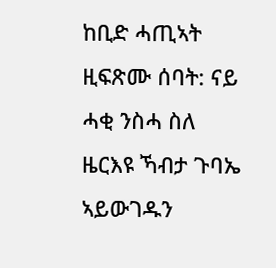ከቢድ ሓጢኣት ዚፍጽሙ ሰባት: ናይ ሓቂ ንስሓ ስለ ዜርእዩ ኻብታ ጉባኤ ኣይውገዱን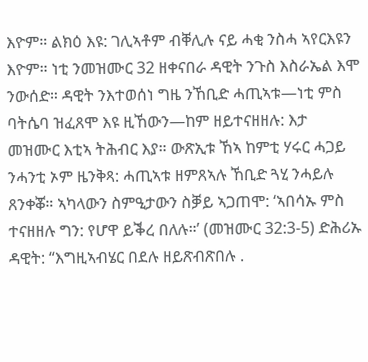እዮም። ልክዕ እዩ: ገሊኣቶም ብቐሊሉ ናይ ሓቂ ንስሓ ኣየርእዩን እዮም። ነቲ ንመዝሙር 32 ዘቀናበራ ዳዊት ንጉስ እስራኤል እሞ ንውሰድ። ዳዊት ንእተወሰነ ግዜ ንኸቢድ ሓጢኣቱ—ነቲ ምስ ባትሴባ ዝፈጸሞ እዩ ዚኸውን—ከም ዘይተናዘዘሉ: እታ መዝሙር እቲኣ ትሕብር እያ። ውጽኢቱ ኸኣ ከምቲ ሃሩር ሓጋይ ንሓንቲ ኦም ዜንቅጻ: ሓጢኣቱ ዘምጸኣሉ ኸቢድ ጓሂ ንሓይሉ ጸንቀቖ። ኣካላውን ስምዒታውን ስቓይ ኣጋጠሞ: ‘ኣበሳኡ ምስ ተናዘዘሉ ግን: የሆዋ ይቕረ በለሉ።’ (መዝሙር 32:3-5) ድሕሪኡ ዳዊት: “እግዚኣብሄር በደሉ ዘይጽብጽበሉ .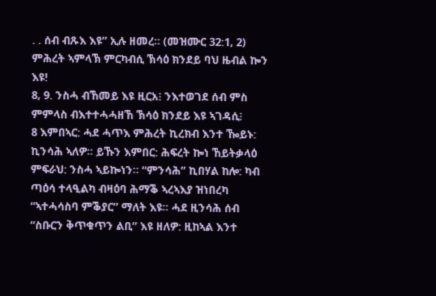. . ሰብ ብጹእ እዩ” ኢሉ ዘመረ። (መዝሙር 32:1, 2) ምሕረት ኣምላኽ ምርካብሲ ኽሳዕ ክንደይ ባህ ዜብል ኰን እዩ!
8, 9. ንስሓ ብኸመይ እዩ ዚርአ፧ ንእተወገደ ሰብ ምስ ምምላስ ብእተተሓሓዘኸ ኽሳዕ ክንደይ እዩ ኣገዳሲ፧
8 እምበኣር: ሓደ ሓጥእ ምሕረት ኪረክብ እንተ ዀይኑ: ኪንሳሕ ኣለዎ። ይኹን እምበር: ሕፍረት ኰነ ኸይትቃላዕ ምፍራህ: ንስሓ ኣይኰነን። “ምንሳሕ” ኪበሃል ከሎ: ካብ ጣዕሳ ተላዒልካ ብዛዕባ ሕማቕ ኣረኣእያ ዝነበረካ “ኣተሓሳስባ ምቕያር” ማለት እዩ። ሓደ ዚንሳሕ ሰብ “ስቡርን ቅጥቁጥን ልቢ” እዩ ዘለዎ: ዚከኣል እንተ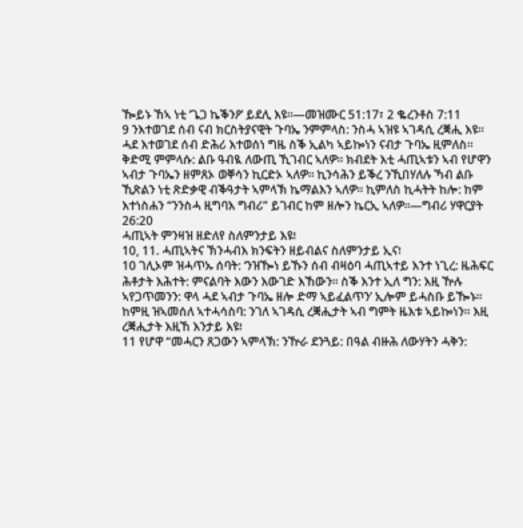ዀይኑ ኸኣ ነቲ ‘ጌጋ ኬቕንዖ’ ይደሊ እዩ።—መዝሙር 51:17፣ 2 ቈረንቶስ 7:11
9 ንእተወገደ ሰብ ናብ ክርስትያናዊት ጉባኤ ንምምላስ: ንስሓ ኣዝዩ ኣገዳሲ ረቛሒ እዩ። ሓደ እተወገደ ሰብ ድሕሪ እተወሰነ ግዜ ስቕ ኢልካ ኣይኰነን ናብታ ጉባኤ ዚምለስ። ቅድሚ ምምላሱ: ልቡ ዓብዪ ለውጢ ኺገብር ኣለዎ። ክብደት እቲ ሓጢኣቱን ኣብ የሆዋን ኣብታ ጉባኤን ዘምጸኦ ወቐሳን ኪርድኦ ኣለዎ። ኪንሳሕን ይቕረ ንኺበሃለሉ ኻብ ልቡ ኺጽልን ነቲ ጽድቃዊ ብቕዓታት ኣምላኽ ኬማልእን ኣለዎ። ኪምለስ ኪሓትት ከሎ: ከም እተነስሐን “ንንስሓ ዚግባእ ግብሪ” ይገብር ከም ዘሎን ኬርኢ ኣለዎ።—ግብሪ ሃዋርያት 26:20
ሓጢኣት ምንዛዝ ዘድለየ ስለምንታይ እዩ፧
10, 11. ሓጢኣትና ኽንሓብእ ክንፍትን ዘይብልና ስለምንታይ ኢና፧
10 ገሊኦም ዝሓጥኡ ሰባት: ‘ንዝዀነ ይኹን ሰብ ብዛዕባ ሓጢኣተይ እንተ ነጊረ: ዜሕፍር ሕቶታት እሕተት: ምናልባት እውን እውገድ እኸውን። ስቕ እንተ ኢለ ግን: እዚ ዅሉ ኣየጋጥመንን: ዋላ ሓደ ኣብታ ጉባኤ ዘሎ ድማ ኣይፈልጥን’ ኢሎም ይሓስቡ ይዀኑ። ከምዚ ዝኣመሰለ ኣተሓሳስባ: ንገለ ኣገዳሲ ረቛሒታት ኣብ ግምት ዜእቱ ኣይኰነን። እዚ ረቛሒታት እዚኸ እንታይ እዩ፧
11 የሆዋ “መሓርን ጸጋውን ኣምላኽ: ንዅራ ደንጓይ: በዓል ብዙሕ ለውሃትን ሓቅን: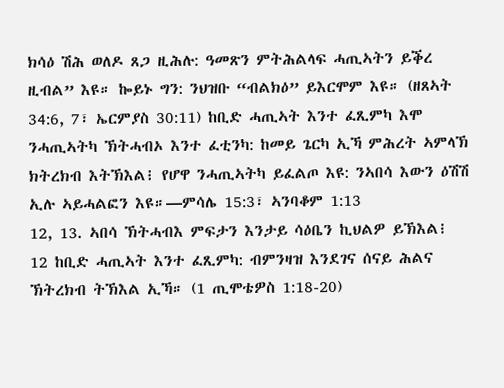ክሳዕ ሽሕ ወለዶ ጸጋ ዚሕሉ: ዓመጽን ምትሕልላፍ ሓጢኣትን ይቕረ ዚብል” እዩ። ኰይኑ ግን: ንህዝቡ “ብልክዕ” ይእርሞም እዩ። (ዘጸኣት 34:6, 7፣ ኤርምያስ 30:11) ከቢድ ሓጢኣት እንተ ፈጺምካ እሞ ንሓጢኣትካ ኽትሓብኦ እንተ ፈቲንካ: ከመይ ጌርካ ኢኻ ምሕረት ኣምላኽ ክትረክብ እትኽእል፧ የሆዋ ንሓጢኣትካ ይፈልጦ እዩ: ንኣበሳ እውን ዕሽሽ ኢሉ ኣይሓልፎን እዩ።—ምሳሌ 15:3፣ ኣንባቆም 1:13
12, 13. ኣበሳ ኽትሓብእ ምፍታን እንታይ ሳዕቤን ኪህልዎ ይኽእል፧
12 ከቢድ ሓጢኣት እንተ ፈጺምካ: ብምንዛዝ እንደገና ሰናይ ሕልና ኽትረክብ ትኽእል ኢኻ። (1 ጢሞቴዎስ 1:18-20)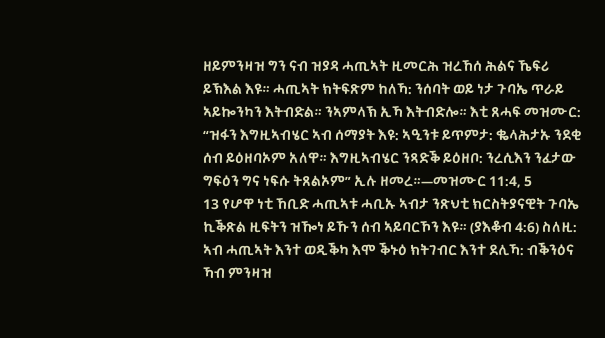ዘይምንዛዝ ግን ናብ ዝያዳ ሓጢኣት ዚመርሕ ዝረኸሰ ሕልና ኼፍሪ ይኽእል እዩ። ሓጢኣት ክትፍጽም ከለኻ: ንሰባት ወይ ነታ ጉባኤ ጥራይ ኣይኰንካን እትብድል። ንኣምላኽ ኢኻ እትብድሎ። እቲ ጸሓፍ መዝሙር: “ዝፋን እግዚኣብሄር ኣብ ሰማያት እዩ: ኣዒንቱ ይጥምታ: ቈላሕታኡ ንደቂ ሰብ ይዕዘባኦም አለዋ። እግዚኣብሄር ንጻድቕ ይዕዘቦ: ንረሲእን ንፈታው ግፍዕን ግና ነፍሱ ትጸልኦም” ኢሉ ዘመረ።—መዝሙር 11:4, 5
13 የሆዋ ነቲ ኸቢድ ሓጢኣቱ ሓቢኡ ኣብታ ንጽህቲ ክርስትያናዊት ጉባኤ ኪቕጽል ዚፍትን ዝዀነ ይኹን ሰብ ኣይባርኾን እዩ። (ያእቆብ 4:6) ስለዚ: ኣብ ሓጢኣት እንተ ወዲቕካ እሞ ቕኑዕ ክትገብር እንተ ደሊኻ: ብቕንዕና ኻብ ምንዛዝ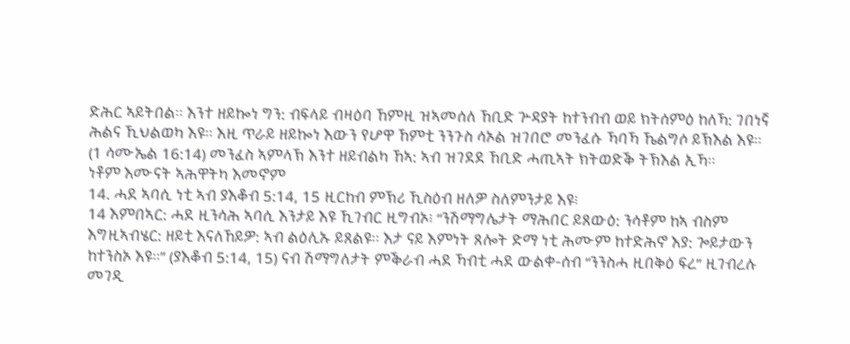ድሕር ኣይትበል። እንተ ዘይኰነ ግን: ብፍላይ ብዛዕባ ኸምዚ ዝኣመሰለ ኸቢድ ጕዳያት ከተንብብ ወይ ክትሰምዕ ከለኻ: ገበነኛ ሕልና ኺህልወካ እዩ። እዚ ጥራይ ዘይኰነ እውን የሆዋ ኸምቲ ንንጉስ ሳኦል ዝገበሮ መንፈሱ ኻባኻ ኼልግሶ ይኽእል እዩ። (1 ሳሙኤል 16:14) መንፈስ ኣምላኽ እንተ ዘይብልካ ኸኣ: ኣብ ዝገደደ ኸቢድ ሓጢኣት ክትወድቕ ትኽእል ኢኻ።
ነቶም እሙናት ኣሕዋትካ እመኖም
14. ሓደ ኣባሲ ነቲ ኣብ ያእቆብ 5:14, 15 ዚርከብ ምኽሪ ኺስዕብ ዘለዎ ስለምንታይ እዩ፧
14 እምበኣር: ሓደ ዚንሳሕ ኣባሲ እንታይ እዩ ኺገብር ዚግብኦ፧ “ንሽማግሌታት ማሕበር ይጸውዕ: ንሳቶም ከኣ ብስም እግዚኣብሄር: ዘይቲ እናለኸይዎ: ኣብ ልዕሊኡ ይጸልዩ። እታ ናይ እምነት ጸሎት ድማ ነቲ ሕሙም ከተድሕኖ እያ: ጐይታውን ከተንስኦ እዩ።” (ያእቆብ 5:14, 15) ናብ ሽማግለታት ምቕራብ ሓደ ኻብቲ ሓደ ውልቀ-ሰብ “ንንስሓ ዚበቅዕ ፍረ” ዚገብረሉ መገዲ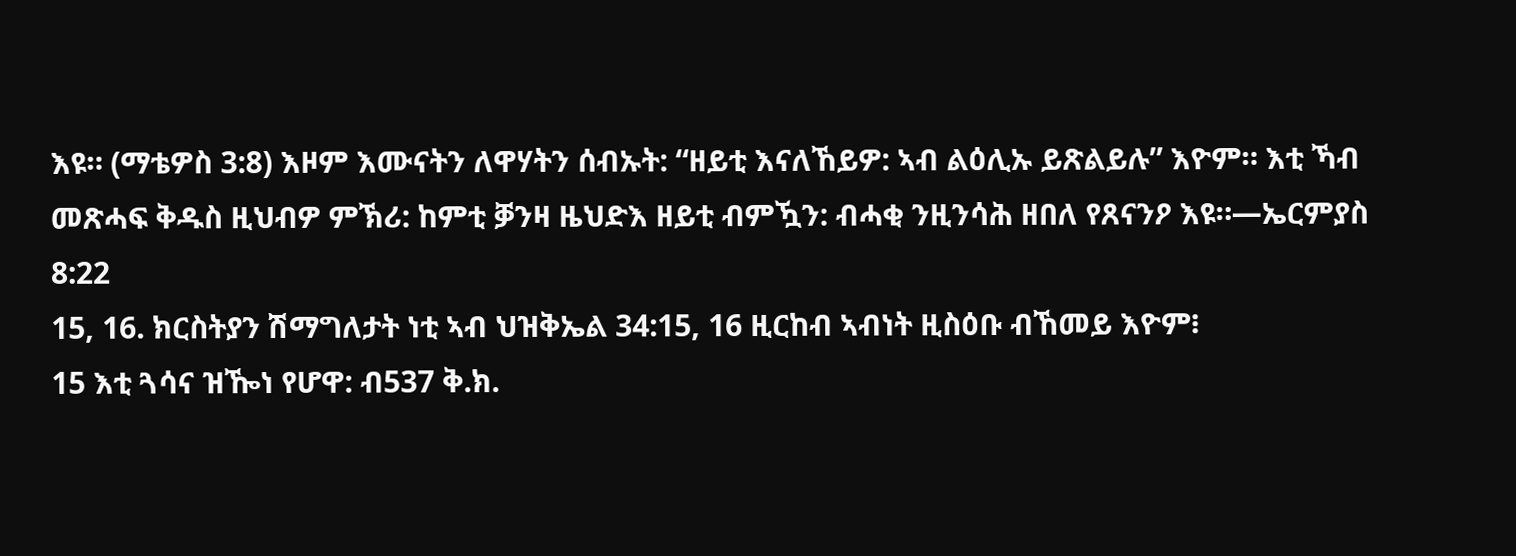እዩ። (ማቴዎስ 3:8) እዞም እሙናትን ለዋሃትን ሰብኡት: “ዘይቲ እናለኸይዎ: ኣብ ልዕሊኡ ይጽልይሉ” እዮም። እቲ ኻብ መጽሓፍ ቅዱስ ዚህብዎ ምኽሪ: ከምቲ ቓንዛ ዜህድእ ዘይቲ ብምዃን: ብሓቂ ንዚንሳሕ ዘበለ የጸናንዖ እዩ።—ኤርምያስ 8:22
15, 16. ክርስትያን ሽማግለታት ነቲ ኣብ ህዝቅኤል 34:15, 16 ዚርከብ ኣብነት ዚስዕቡ ብኸመይ እዮም፧
15 እቲ ጓሳና ዝዀነ የሆዋ: ብ537 ቅ.ክ.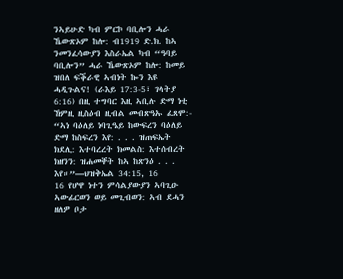ንኣይሁድ ካብ ምርኮ ባቢሎን ሓራ ኼውጽኦም ከሎ: ብ1919 ድ.ክ. ከኣ ንመንፈሳውያን እስራኤል ካብ “ዓባይ ባቢሎን” ሓራ ኼውጽኦም ከሎ: ከመይ ዝበለ ፍቕራዊ ኣብነት ኰን እዩ ሓዲጉልና! (ራእይ 17:3-5፣ ገላትያ 6:16) በዚ ተግባር እዚ ኣቢሉ ድማ ነቲ ኸምዚ ዚስዕብ ዚብል መብጽዓኡ ፈጸሞ:- “ኣነ ባዕለይ ነባጊዔይ ከውፍረን ባዕለይ ድማ ከስፍረን እየ: . . . ዝጠፍኤት ክደሊ: እተባረረት ክመልስ: እተሰብረት ክዘንን: ዝሐመቐት ከኣ ከጽንዕ . . . እየ።”—ህዝቅኤል 34:15, 16
16 የሆዋ ነተን ምሳልያውያን ኣባጊዑ ኣውፊርወን ወይ መጊብወን: ኣብ ደሓን ዘለዎ ቦታ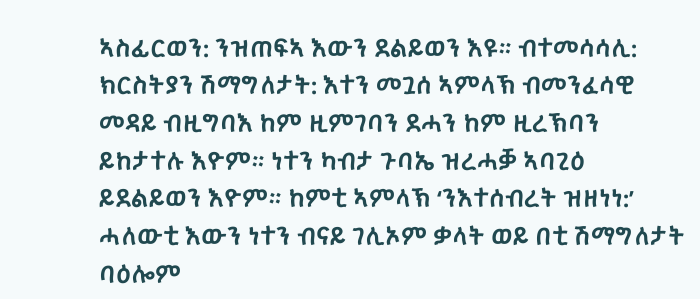ኣስፊርወን: ንዝጠፍኣ እውን ደልይወን እዩ። ብተመሳሳሊ: ክርስትያን ሽማግለታት: እተን መጓሰ ኣምላኽ ብመንፈሳዊ መዳይ ብዚግባእ ከም ዚምገባን ደሓን ከም ዚረኽባን ይከታተሉ እዮም። ነተን ካብታ ጉባኤ ዝረሓቓ ኣባጊዕ ይደልይወን እዮም። ከምቲ ኣምላኽ ‘ንእተሰብረት ዝዘነነ:’ ሓለውቲ እውን ነተን ብናይ ገሊኦም ቃላት ወይ በቲ ሽማግለታት ባዕሎም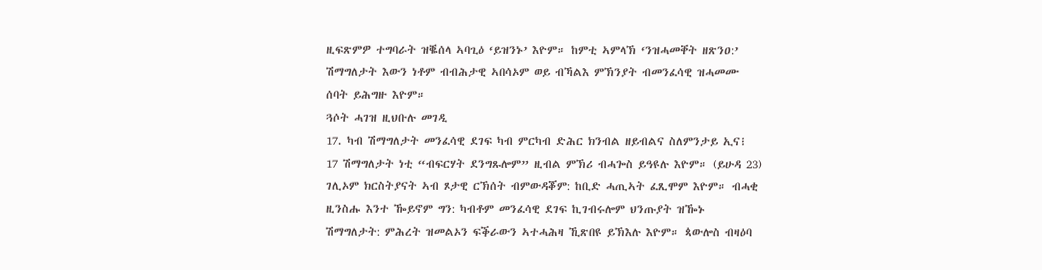ዚፍጽምዎ ተግባራት ዝቘሰላ ኣባጊዕ ‘ይዝንኑ’ እዮም። ከምቲ ኣምላኽ ‘ንዝሓመቐት ዘጽንዐ:’ ሽማግለታት እውን ነቶም ብብሕታዊ ኣበሳኦም ወይ ብኻልእ ምኽንያት ብመንፈሳዊ ዝሓመሙ ሰባት ይሕግዙ እዮም።
ጓሶት ሓገዝ ዚህቡሉ መገዲ
17. ካብ ሽማግለታት መንፈሳዊ ደገፍ ካብ ምርካብ ድሕር ክንብል ዘይብልና ስለምንታይ ኢና፧
17 ሽማግለታት ነቲ “ብፍርሃት ደንግጹሎም” ዚብል ምኽሪ ብሓጐስ ይዓዩሉ እዮም። (ይሁዳ 23) ገሊኦም ክርስትያናት ኣብ ጾታዊ ርኽሰት ብምውዳቖም: ከቢድ ሓጢኣት ፈጺሞም እዮም። ብሓቂ ዚንስሑ እንተ ዀይኖም ግን: ካብቶም መንፈሳዊ ደገፍ ኪገብሩሎም ህንጡያት ዝዀኑ ሽማግለታት: ምሕረት ዝመልኦን ፍቕራውን ኣተሓሕዛ ኺጽበዩ ይኽእሉ እዮም። ጳውሎስ ብዛዕባ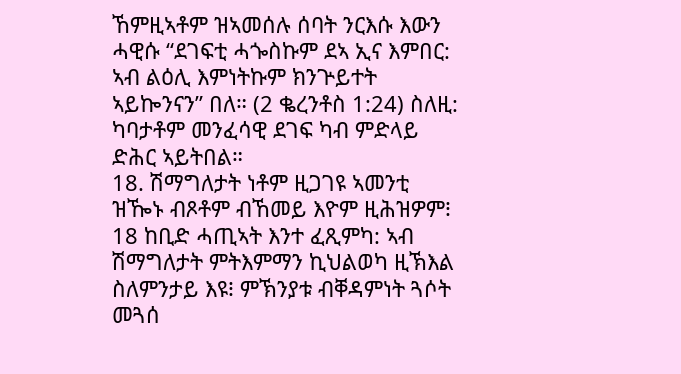ኸምዚኣቶም ዝኣመሰሉ ሰባት ንርእሱ እውን ሓዊሱ “ደገፍቲ ሓጐስኩም ደኣ ኢና እምበር: ኣብ ልዕሊ እምነትኩም ክንጕይተት ኣይኰንናን” በለ። (2 ቈረንቶስ 1:24) ስለዚ: ካባታቶም መንፈሳዊ ደገፍ ካብ ምድላይ ድሕር ኣይትበል።
18. ሽማግለታት ነቶም ዚጋገዩ ኣመንቲ ዝዀኑ ብጾቶም ብኸመይ እዮም ዚሕዝዎም፧
18 ከቢድ ሓጢኣት እንተ ፈጺምካ: ኣብ ሽማግለታት ምትእምማን ኪህልወካ ዚኽእል ስለምንታይ እዩ፧ ምኽንያቱ ብቐዳምነት ጓሶት መጓሰ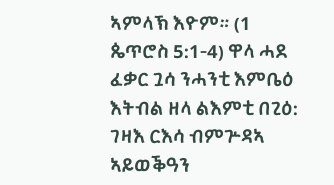ኣምላኽ እዮም። (1 ጴጥሮስ 5:1-4) ዋላ ሓደ ፈቃር ጓሳ ንሓንቲ እምቤዕ እትብል ዘላ ልእምቲ በጊዕ: ገዛእ ርእሳ ብምጕዳኣ ኣይወቕዓን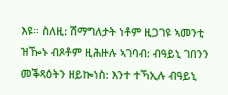እዩ። ስለዚ: ሽማግለታት ነቶም ዚጋገዩ ኣመንቲ ዝዀኑ ብጾቶም ዚሕዙሉ ኣገባብ: ብዓይኒ ገበንን መቕጻዕትን ዘይኰነስ: እንተ ተኻኢሉ ብዓይኒ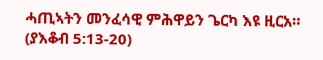ሓጢኣትን መንፈሳዊ ምሕዋይን ጌርካ እዩ ዚርአ። (ያእቆብ 5:13-20)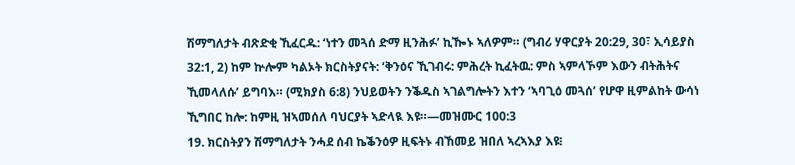ሽማግለታት ብጽድቂ ኺፈርዱ: ‘ነተን መጓሰ ድማ ዚንሕፉ’ ኪዀኑ ኣለዎም። (ግብሪ ሃዋርያት 20:29, 30፣ ኢሳይያስ 32:1, 2) ከም ኵሎም ካልኦት ክርስትያናት: ‘ቅንዕና ኺገብሩ: ምሕረት ኪፈትዉ: ምስ ኣምላኾም እውን ብትሕትና ኺመላለሱ’ ይግባእ። (ሚክያስ 6:8) ንህይወትን ንቕዱስ ኣገልግሎትን እተን ‘ኣባጊዕ መጓሰ’ የሆዋ ዚምልከት ውሳነ ኺግበር ከሎ: ከምዚ ዝኣመሰለ ባህርያት ኣድላዪ እዩ።—መዝሙር 100:3
19. ክርስትያን ሽማግለታት ንሓደ ሰብ ኬቕንዕዎ ዚፍትኑ ብኸመይ ዝበለ ኣረኣእያ እዩ፧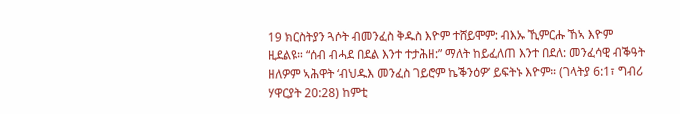19 ክርስትያን ጓሶት ብመንፈስ ቅዱስ እዮም ተሸይሞም: ብእኡ ኺምርሑ ኸኣ እዮም ዚደልዩ። “ሰብ ብሓደ በደል እንተ ተታሕዘ:” ማለት ከይፈለጠ እንተ በደለ: መንፈሳዊ ብቕዓት ዘለዎም ኣሕዋት ‘ብህዱእ መንፈስ ገይሮም ኬቕንዕዎ’ ይፍትኑ እዮም። (ገላትያ 6:1፣ ግብሪ ሃዋርያት 20:28) ከምቲ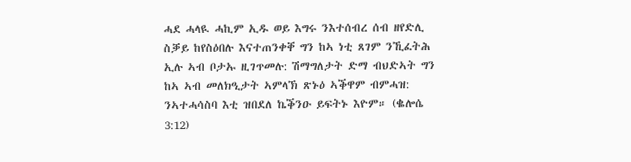ሓደ ሓላዪ ሓኪም ኢዱ ወይ እግሩ ንእተሰብረ ሰብ ዘየድሊ ስቓይ ከየስዕበሉ እናተጠንቀቐ ግን ከኣ ነቲ ጸገም ንኺፈትሕ ኢሉ ኣብ ቦታኡ ዚገጥመሉ: ሽማግለታት ድማ ብህድኣት ግን ከኣ ኣብ መለክዒታት ኣምላኽ ጽኑዕ ኣቕዋም ብምሓዝ: ንኣተሓሳስባ እቲ ዝበደለ ኬቕንዑ ይፍትኑ እዮም። (ቈሎሴ 3:12)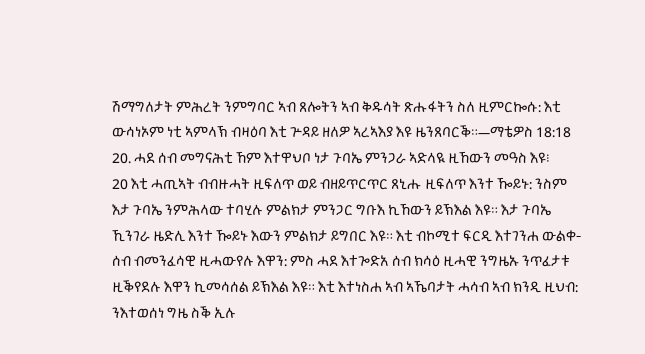ሽማግለታት ምሕረት ንምግባር ኣብ ጸሎትን ኣብ ቅዱሳት ጽሑፋትን ስለ ዚምርኰሱ: እቲ ውሳነኦም ነቲ ኣምላኽ ብዛዕባ እቲ ጕዳይ ዘለዎ ኣረኣእያ እዩ ዜንጸባርቕ።—ማቴዎስ 18:18
20. ሓደ ሰብ መግናሕቲ ኸም እተዋህቦ ነታ ጉባኤ ምንጋራ ኣድላዪ ዚኸውን መዓስ እዩ፧
20 እቲ ሓጢኣት ብብዙሓት ዚፍለጥ ወይ ብዘይጥርጥር ጸኒሑ ዚፍለጥ እንተ ዀይኑ: ንስም እታ ጉባኤ ንምሕላው ተባሂሉ ምልክታ ምንጋር ግቡእ ኪኸውን ይኽእል እዩ። እታ ጉባኤ ኺንገራ ዜድሊ እንተ ዀይኑ እውን ምልክታ ይግበር እዩ። እቲ ብኮሚተ ፍርዲ እተገንሐ ውልቀ-ሰብ ብመንፈሳዊ ዚሓውየሉ እዋን: ምስ ሓደ እተጐድአ ሰብ ክሳዕ ዚሓዊ ንግዜኡ ንጥፈታቱ ዚቕየደሉ እዋን ኪመሳሰል ይኽእል እዩ። እቲ እተነስሐ ኣብ ኣኼባታት ሓሳብ ኣብ ክንዲ ዚህብ: ንእተወሰነ ግዜ ስቕ ኢሉ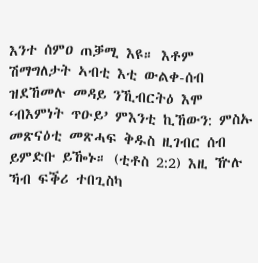እንተ ሰምዐ ጠቓሚ እዩ። እቶም ሽማግለታት ኣብቲ እቲ ውልቀ-ሰብ ዝደኸመሉ መዳይ ንኺብርትዕ እሞ ‘ብእምነት ጥዑይ’ ምእንቲ ኪኸውን: ምስኡ መጽናዕቲ መጽሓፍ ቅዱስ ዚገብር ሰብ ይምድቡ ይዀኑ። (ቲቶስ 2:2) እዚ ዅሉ ኻብ ፍቕሪ ተበጊስካ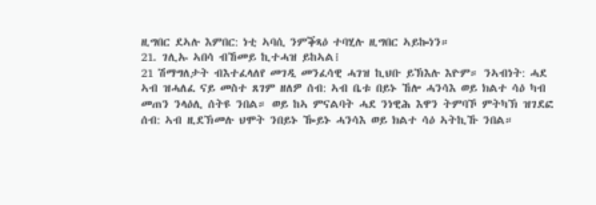ዚግበር ደኣሉ እምበር: ነቲ ኣባሲ ንምቕጻዕ ተባሂሉ ዚግበር ኣይኰነን።
21. ገሊኡ ኣበሳ ብኸመይ ኪተሓዝ ይከኣል፧
21 ሽማግለታት ብእተፈላለየ መገዲ መንፈሳዊ ሓገዝ ኪህቡ ይኽእሉ እዮም። ንኣብነት: ሓደ ኣብ ዝሓለፈ ናይ መስተ ጸገም ዘለዎ ሰብ: ኣብ ቤቱ በይኑ ኸሎ ሓንሳእ ወይ ክልተ ሳዕ ካብ መጠን ንላዕሊ ሰትዩ ንበል። ወይ ከኣ ምናልባት ሓደ ንነዊሕ እዋን ትምባኾ ምትካኽ ዝገደፎ ሰብ: ኣብ ዚደኽመሉ ህሞት ንበይኑ ዀይኑ ሓንሳእ ወይ ክልተ ሳዕ ኣትኪኹ ንበል።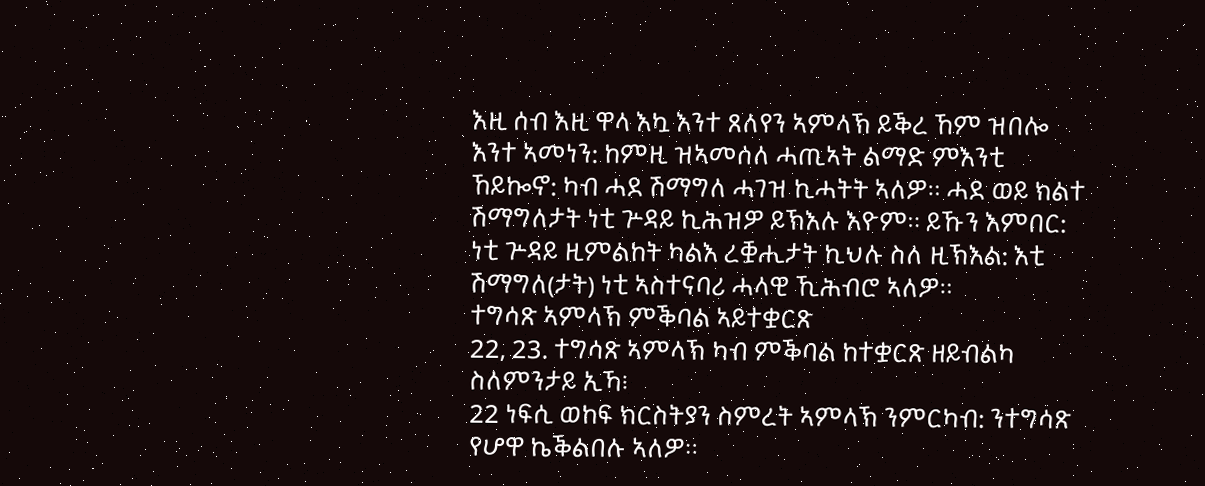እዚ ሰብ እዚ ዋላ እኳ እንተ ጸለየን ኣምላኽ ይቕረ ኸም ዝበሎ እንተ ኣመነን: ከምዚ ዝኣመሰለ ሓጢኣት ልማድ ምእንቲ ኸይኰኖ: ካብ ሓደ ሽማግለ ሓገዝ ኪሓትት ኣለዎ። ሓደ ወይ ክልተ ሽማግለታት ነቲ ጕዳይ ኪሕዝዎ ይኽእሉ እዮም። ይኹን እምበር: ነቲ ጕዳይ ዚምልከት ካልእ ረቛሒታት ኪህሉ ስለ ዚኽእል: እቲ ሽማግለ(ታት) ነቲ ኣስተናባሪ ሓላዊ ኺሕብሮ ኣለዎ።
ተግሳጽ ኣምላኽ ምቕባል ኣይተቋርጽ
22, 23. ተግሳጽ ኣምላኽ ካብ ምቕባል ከተቋርጽ ዘይብልካ ስለምንታይ ኢኻ፧
22 ነፍሲ ወከፍ ክርስትያን ስምረት ኣምላኽ ንምርካብ: ንተግሳጽ የሆዋ ኬቕልበሉ ኣለዎ።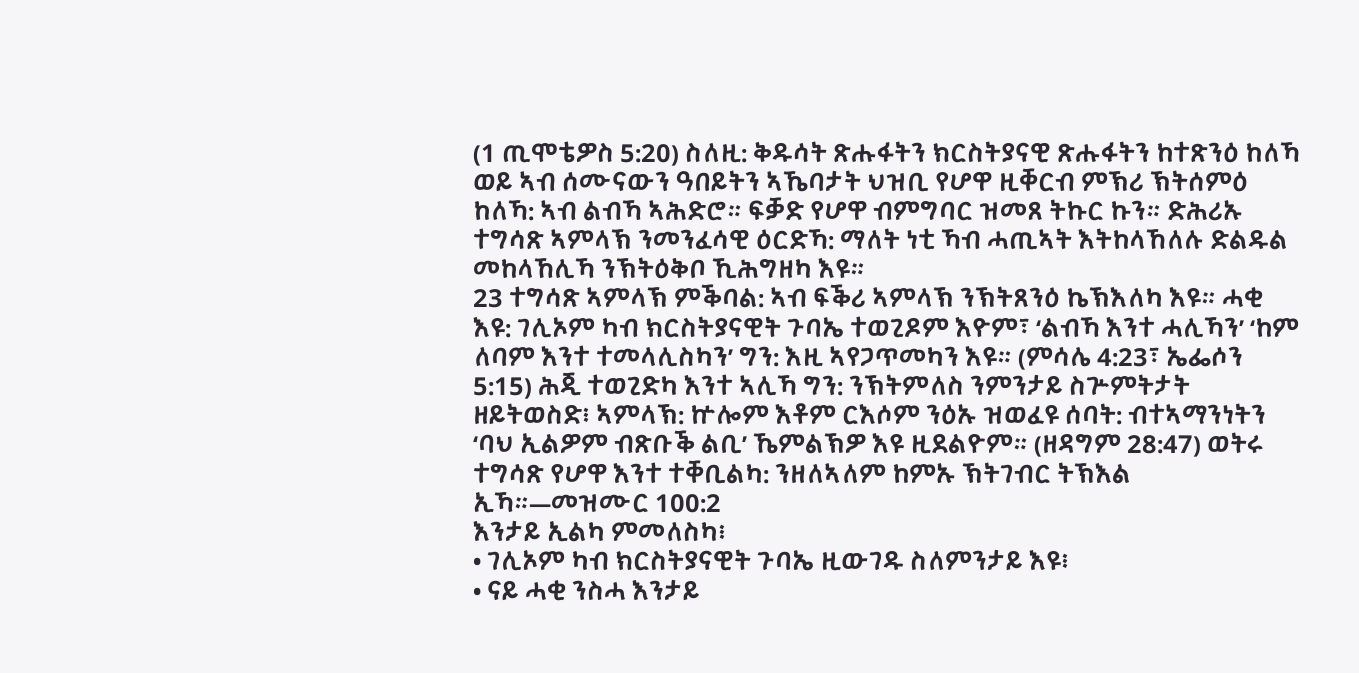(1 ጢሞቴዎስ 5:20) ስለዚ: ቅዱሳት ጽሑፋትን ክርስትያናዊ ጽሑፋትን ከተጽንዕ ከለኻ ወይ ኣብ ሰሙናውን ዓበይትን ኣኼባታት ህዝቢ የሆዋ ዚቐርብ ምኽሪ ኽትሰምዕ ከለኻ: ኣብ ልብኻ ኣሕድሮ። ፍቓድ የሆዋ ብምግባር ዝመጸ ትኩር ኩን። ድሕሪኡ ተግሳጽ ኣምላኽ ንመንፈሳዊ ዕርድኻ: ማለት ነቲ ኻብ ሓጢኣት እትከላኸለሉ ድልዱል መከላኸሊኻ ንኽትዕቅቦ ኺሕግዘካ እዩ።
23 ተግሳጽ ኣምላኽ ምቕባል: ኣብ ፍቕሪ ኣምላኽ ንኽትጸንዕ ኬኽእለካ እዩ። ሓቂ እዩ: ገሊኦም ካብ ክርስትያናዊት ጉባኤ ተወጊዶም እዮም፣ ‘ልብኻ እንተ ሓሊኻን’ ‘ከም ለባም እንተ ተመላሊስካን’ ግን: እዚ ኣየጋጥመካን እዩ። (ምሳሌ 4:23፣ ኤፌሶን 5:15) ሕጂ ተወጊድካ እንተ ኣሊኻ ግን: ንኽትምለስ ንምንታይ ስጕምትታት ዘይትወስድ፧ ኣምላኽ: ኵሎም እቶም ርእሶም ንዕኡ ዝወፈዩ ሰባት: ብተኣማንነትን ‘ባህ ኢልዎም ብጽቡቕ ልቢ’ ኼምልኽዎ እዩ ዚደልዮም። (ዘዳግም 28:47) ወትሩ ተግሳጽ የሆዋ እንተ ተቐቢልካ: ንዘለኣለም ከምኡ ኽትገብር ትኽእል ኢኻ።—መዝሙር 100:2
እንታይ ኢልካ ምመለስካ፧
• ገሊኦም ካብ ክርስትያናዊት ጉባኤ ዚውገዱ ስለምንታይ እዩ፧
• ናይ ሓቂ ንስሓ እንታይ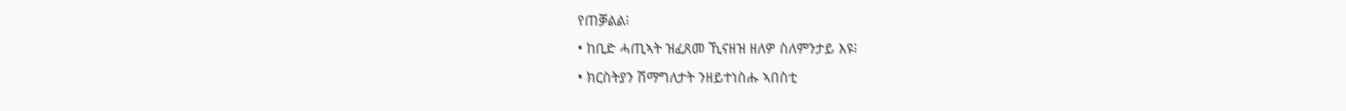የጠቓልል፧
• ከቢድ ሓጢኣት ዝፈጸመ ኺናዘዝ ዘለዎ ስለምንታይ እዩ፧
• ክርስትያን ሽማግለታት ንዘይተነስሑ ኣበስቲ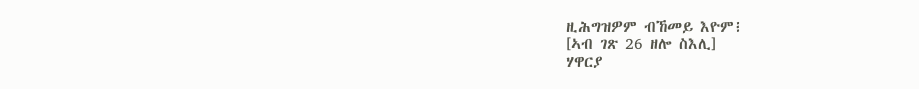ዚሕግዝዎም ብኸመይ እዮም፧
[ኣብ ገጽ 26 ዘሎ ስእሊ]
ሃዋርያ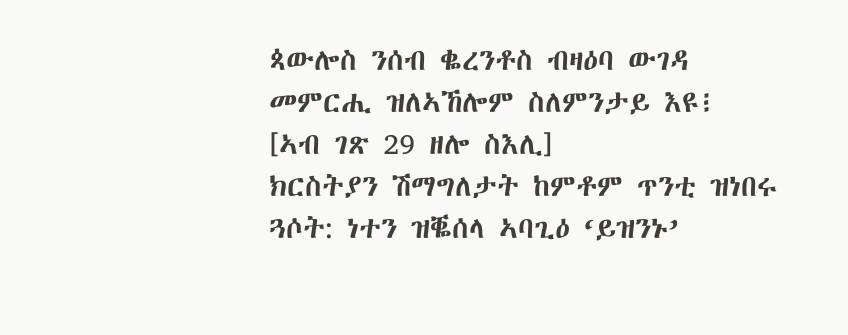ጳውሎስ ንሰብ ቈረንቶስ ብዛዕባ ውገዳ መምርሒ ዝለኣኸሎም ስለምንታይ እዩ፧
[ኣብ ገጽ 29 ዘሎ ስእሊ]
ክርስትያን ሽማግለታት ከምቶም ጥንቲ ዝነበሩ ጓሶት: ነተን ዝቘሰላ ኣባጊዕ ‘ይዝንኑ’